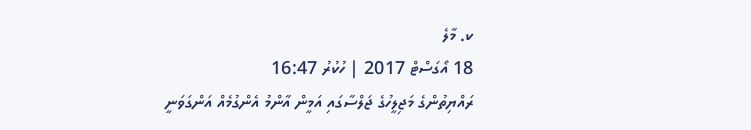ކ. މާލެ
18 އޯގަސްޓް 2017 | ހުކުރު 16:47
ރައްޔިތުންގެ މަޖިލީހުގެ ޖަލްސާގައި އަމީން އާންމު އެންގުމެއް އަންގަވަނީ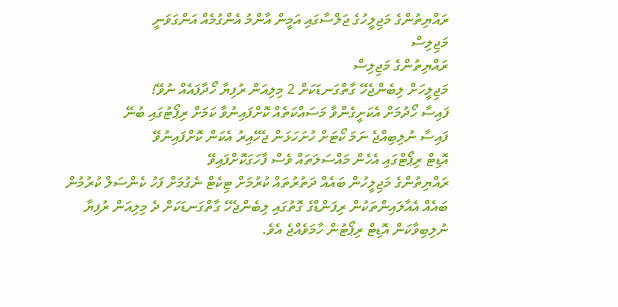ރައްޔިތުންގެ މަޖިލީހުގެ ޖަލްސާގައި އަމީން އާންމު އެންގުމެއް އަންގަވަނީ
މަޖިލިސް
ރައްޔިތުންގެ މަޖިލިސް
މަޖިލީހަށް ލިބެންޖެހޭ ގާތްގަނޑަކަށް 2 މިލިއަން ރުފިޔާ ހޯދާފައެއް ނުވޭ!
ފައިސާ ހޯދުމަށް އެކަށީގެންވާ މަސައްކަތެއް ކޮށްފައިނުވާ ކަމަށް ރިޕޯޓުގައި ބުނޭ
ފައިސާ ނުލިބިއްޖެ ނަމަ ކޯޓަށް ހުށަހަޅަން ޖެހޭއިރު އެކަން ކޮށްފައިނުވޭ
އޮޑިޓް ރިޕޯޓްގައި އެހެން މައްސަލަތައް ވެސް ފާހަގަކޮށްފައިވޭ
ރައްޔިތުންގެ މަޖިލީހުން ބައެއް ދަތުރުތައް ކުރުމަށް ޓިކެޓް ނެގުމަށް ފަހު ކެންސަލް ކުރުމުން ބައެއް އެއާލައިންތަކުން ރިފަންޑްގެ ގޮތުގައި ލިބެންޖެހޭ ގާތްގަނޑަކަށް ދެ މިލިއަން ރުފިޔާ ނުލިބިވާކަން އޮޑިޓް ރިޕޯޓުން ހާމަވެއްޖެ އެވެ.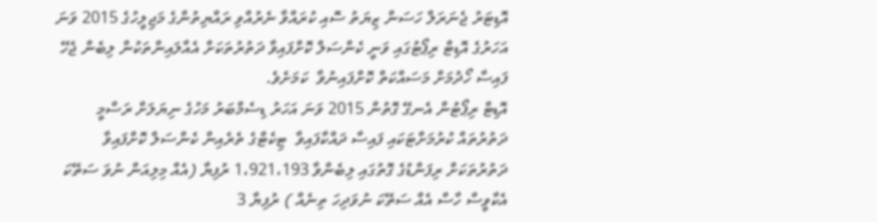އޮޑިޓަރު ޖެނަރަލް ހަސަން ޒިޔަތު ސޮއި ކުރައްވާ ނެރުއްވި ރައްޔިތުންގެ މަޖިލީހުގެ 2015 ވަނަ އަހަރުގެ އޮޑިޓް ރިޕޯޓުގައި ވަނީ ކެންސަލް ކޮށްފައިވާ ދަތުރުތަކަށް އެއާލައިންތަކުން ލިބެން ޖެހޭ ފައިސާ ހޯދުމަށް މަސައްކަތް ކޮށްފައިނުވާ  ކަމަށެވެ.
އޮޑިޓް ރިޕޯޓުން އެނގޭ ގޮތުން 2015 ވަނަ އަހަރު ޑިސެމްބަރު މަހުގެ ނިޔަލަށް ރަސްމީ ދަތުރުތައް ކުރުމަށްޓަކައި ފައިސާ ދައްކާފައިވާ  ޓިކެޓްގެ ތެރެއިން ކެންސަލް ކޮށްފައިވާ ދަތުރުތަކަށް ރިފަންޑުގެ ގޮތުގައި ލިބެންވާ 1،921،193 ރުފިޔާ (އެއް މިލިއަން ނުވަ ސަތޭކަ އެކާވީސް ހާސް އެއް ސަތޭކަ ނުވަދިހަ ތިނެއް ) ރުފިޔާ 3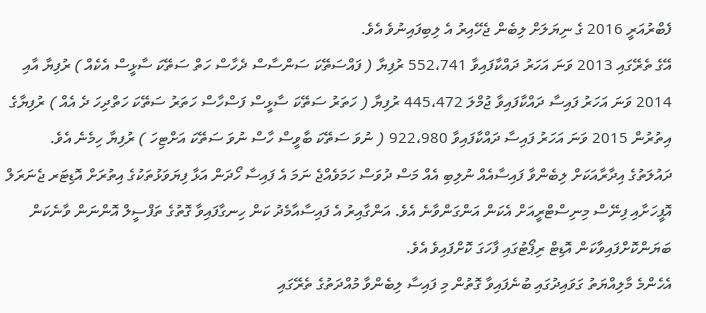ފެބްރުއަރީ 2016 ގެ ނިޔަލަށް ލިބެން ޖެހޭއިރު އެ ލިބިފައިނުވެ އެވެ.
އޭގެ ތެރޭގައި 2013 ވަނަ އަހަރު ދައްކާފައިވާ 552،741 ރުފިޔާ ( ފައްސަތޭކަ ސަންސާސް ދެހާސް ހަތް ސަތޭކަ ސާޅީސް އެކެއް ) ރުފިޔާ އާއި 2014 ވަނަ އަހަރު ފައިސާ ދައްކާފައިވާ ޖުމްލަ 445،472 ރުފިޔާ ( ހަތަރު ސަތޭކަ ސާޅީސް ފަސްހާސް ހަތަރު ސަތޭކަ ހަތްދިހަ ދެ އެއް ) ރުފިޔާގެ އިތުރުން 2015 ވަނަ އަހަރު ފައިސާ ދައްކާފައިވާ 922،980 ( ނުވަ ސަތޭކަ ބާވީސް ހާސް ނުވަ ސަތޭކަ އަށްޓިހަ ) ރުފިޔާ ހިމެނެ އެވެ.
ދައުލަތުގެ އިދާރާއަކަށް ލިބެންވާ ފައިސާއެއް ނުލިބި އެއް މަސް ދުވަސް ހަމަވެއްޖެ ނަމަ އެ ފައިސާ ހޯދަން އަޅާ ފިޔަވަޅުތަކުގެ އިތުރަށް އޮޑިޓަރ ޖެނަރަލް އޮފީހަށާއި ފިނޭސް މިނިސްޓްރީއަށް އެކަން އަންގަންވާނެ އެވެ. އަންގާއިރު އެ ފައިސާއާމެދު ކަން ހިނގާފައިވާ ގޮތުގެ ތަފްސީލް އޮންނަން ވާނެކަން ބަޔަންކޮށްފައިވާކަން އޮޑިޓް ރިޕޯޓުގައި ފާހަގަ ކޮށްފައިވެ އެވެ.
އެހެންމެ މާލިއްޔަތު ގަވައިދުގައި ބުނެފައިވާ ގޮތުން މި ފައިސާ ލިބެންވާ މުއްދަތުގެ ތެރޭގައި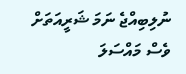ނުލިބިއްޖެ ނަމަ ޝަރީއަތަށް ވެސް މައްސަލަ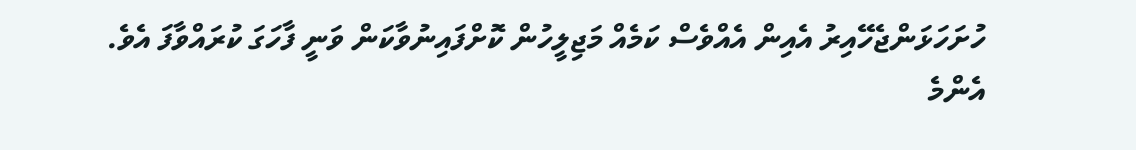ހުށަހަޅަންޖެހޭއިރު އެއިން އެއްވެސް ކަމެއް މަޖިލީހުން ކޮށްފައިނުވާކަން ވަނީ ފާހަގަ ކުރައްވާފަ އެވެ.
އެންމެ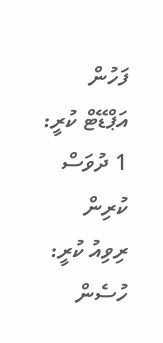ފަހުން އަޕްޑޭޓް ކުރީ: 1 ދުވަސް ކުރިން
ރިވިއު ކުރީ: ހުސެން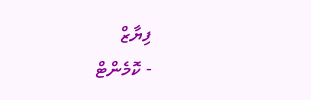ފިޔާޒް
- ކޮމެންޓް